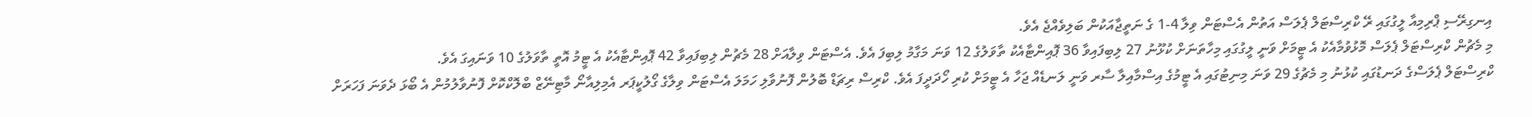އިނގިރޭސި ޕްރިމިއާ ލީގުގައި ރޭ ކްރިސްޓަލް ޕެލަސް އަތުން އެސްޓަން ވިލާ 4-1 ގެ ނަތީޖާއަކުން ބަލިވެއްޖެ އެވެ.
މި މެޗުން ކްރިސްޓަލް ޕެލަސް މޮޅުވުމާއެކު އެ ޓީމަށް ވަނީ ލީގުގައި މިހާތަނަށް ކުޅޫނު 27 ލިބިފައިވާ 36 ޕޮއިންޓާއެކު ތާވަލުގެ 12 ވަނަ މަގާމު ލިބިފަ އެވެ. އެސްޓަން ވިލާއަށް 28 މެޗުން ލިބިފައިވާ 42 ޕޮއިންޓާއެކު އެ ޓީމު އޮތީ ތާވަލުގެ 10 ވަނައިގަ އެވެ.
ކްރިސްޓަލް ޕެލަސްގެ ދަނޑުގައި ކުޅުނު މި މެޗުގެ 29 ވަނަ މިނިޓުގައި އެ ޓީމުގެ އިސްމާއިލާ ސާރ ވަނީ ލަނޑެއް ޖަހާ އެ ޓީމަށް ކުރި ހޯދަދީފަ އެވެ. ކްރިސް ރިޗަޑް ބޮލުން ފޮނުވާލި ހަމަލަ އެސްޓަން ވިލާގެ ގޯލުކީޕަރ އެމިލިއާނޯ މާޓިނޭޒް ބްލޮކްކޮށް ފޮނުވާލުމުން އެ ބޯޅަ ދެވަނަ ފަހަރަށް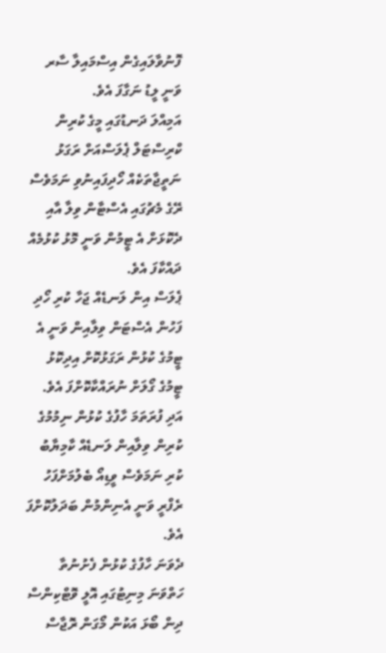ފޮނުވާލައިގެން އިސްމައިލާ ސާރ ވަނީ ލީޑު ނަގާފަ އެވެ.
އަމިއްލަ ދަނޑުގައި މީގެ ކުރިން ކްރިސްޓަލް ޕެލަސްއަށް ރަގަޅު ނަތީޖާތަކެއް ހޯދިފައިނުވި ނަމަވެސް ރޭގެ މެޗުގައި އެސްޓާން ވިލާ އާއި ދެކޮޅަށް އެ ޓީމުން ވަނީ މޮޅު ކުޅުމެއް ދައްކާފަ އެވެ.
ޕެލަސް އިން ލަނޑެއް ޖަހާ ކުރި ހޯދި ފަހުން އެސްޓަން ވިލާއިން ވަނީ އެ ޓީމުގެ ކުޅުން ރަގަޅުކޮށް އިދިކޮޅު ޓީމުގެ ގޯލަށް ނުރައްކާކޮށްފަ އެވެ. އަދި ފުރަތަމަ ހާފުގެ ކުޅުން ނިމުމުގެ ކުރިން ވިލާއިން ލަނޑެއް ކާމިޔާބު ކުރި ނަމަވެސް ވީޑިއޯ ބެލުމަށްފަހު ރެފްރީ ވަނީ އެނިންމުން ބަދަލުކޮށްފަ އެވެ.
ދެވަނަ ހާފުގެ ކުޅުން ފެށުނުތާ ހަތްވަނަ މިނިޓުގައި އޮލީ ވޮޓްކިންސް ދިން ބޯޅަ އަކުން މޯގަން ރޮޖާސް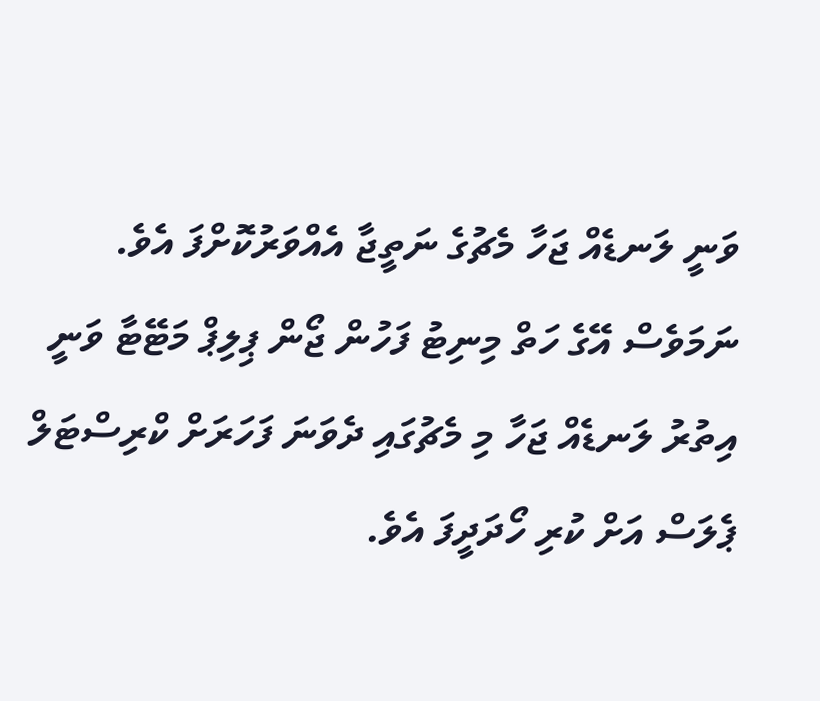ވަނީ ލަނޑެއް ޖަހާ މެޗުގެ ނަތީޖާ އެއްވަރުކޮށްފަ އެވެ.
ނަމަވެސް އޭގެ ހަތް މިނިޓު ފަހުން ޖޯން ޕިލިޕް މަޓޭޓާ ވަނީ އިތުރު ލަނޑެއް ޖަހާ މި މެޗުގައި ދެވަނަ ފަހަރަށް ކްރިސްޓަލް ޕެލަސް އަށް ކުރި ހޯދަދީފަ އެވެ.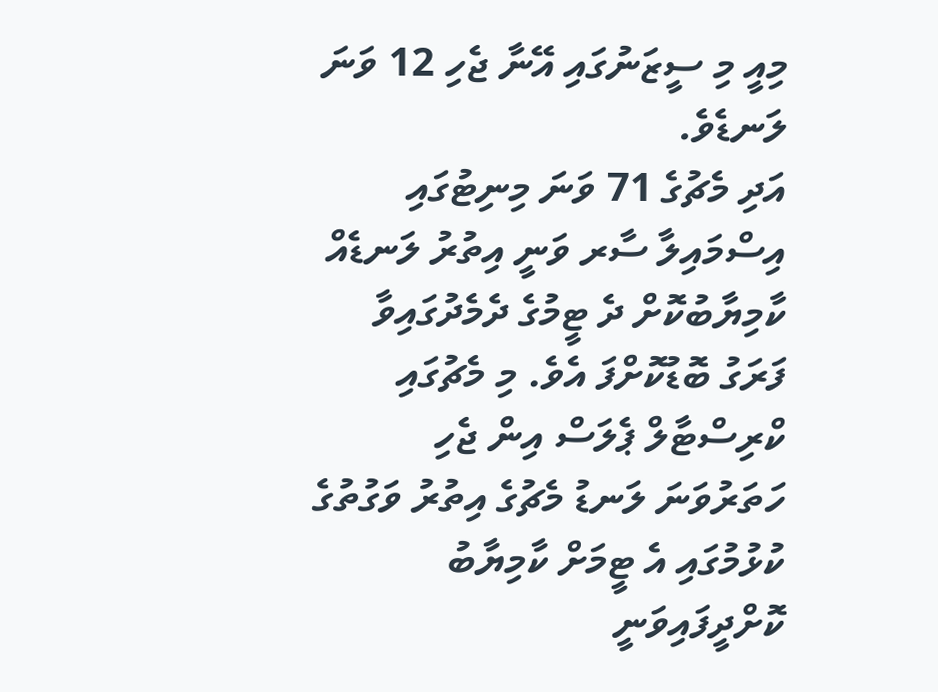މިއީ މި ސީޒަނުގައި އޭނާ ޖެހި 12 ވަނަ ލަނޑެވެ.
އަދި މެޗުގެ 71 ވަނަ މިނިޓުގައި އިސްމައިލާ ސާރ ވަނީ އިތުރު ލަނޑެއް ކާމިޔާބުކޮށް ދެ ޓީމުގެ ދެމެދުގައިވާ ފަރަގު ބޮޑުކޮށްފަ އެވެ. މި މެޗުގައި ކްރިސްޓާލް ޕެލަސް އިން ޖެހި ހަތަރުވަނަ ލަނޑު މެޗުގެ އިތުރު ވަގުތުގެ ކުޅުމުގައި އެ ޓީމަށް ކާމިޔާބު ކޮށްދީފައިވަނީ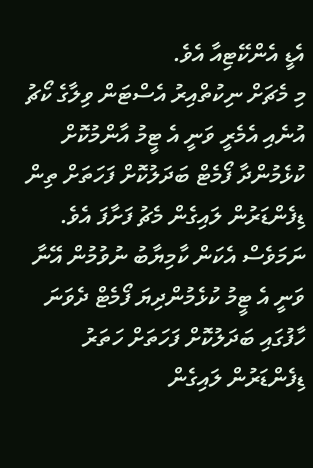އެޑީ އެންކޭޓިއާ އެވެ.
މި މެޗަށް ނިކުތްއިރު އެސްޓަން ވިލާގެ ކޯޗު އުނެއި އެމެރީ ވަނީ އެ ޓީމު އާންމުކޮށް ކުޅެމުންދާ ފޯމެޓް ބަދަލުކޮށް ފަހަތަށް ތިން ޑިފެންޑަރުން ލައިގެން މެޗު ފަށާފަ އެވެ. ނަމަވެސް އެކަން ކާމިޔާބު ނުވުމުން އޭނާ ވަނީ އެ ޓީމު ކުޅެމުންދިޔަ ފޯމެޓް ދެވަނަ ހާފުގައި ބަދަލުކޮށް ފަހަތަށް ހަތަރު ޑިފެންޑަރުން ލައިގެން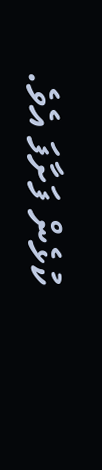ކުޅެން ފަށާފަ އެވެ.